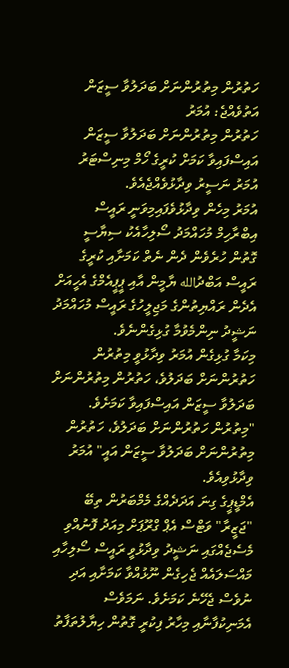ހަތުރުން މިތުރުންނަށް ބަދަލުވާ ސީޒަން އަތުވެއްޖެ: އުމަރު
ހަތުރުން މިތުރުންނަށް ބަދަލުވާ ސީޒަން އައިސްފައިވާ ކަމަށް ކުރީގެ ހޯމް މިނިސްޓަރު އުމަރު ނަސީރު ވިދާޅުވެއްޖެއެވެ.
އުމަރު މިހެން ވިދާޅުވެފައިމިވަނީ ރައީސް އިބްރާހިމް މުހައްމަދު ސޯލިހާއެކު ސިޔާސީ ގޮތުން ހުރެވެން ދެން ނެތް ކަމަށާއި ކުރީގެ ރައީސް އަބްދުالله ޔާމީން އާއި ޕީޕީއެމްގެ އެހީއަށް އެދެން ރައްޔިތުންގެ މަޖިލީހުގެ ރައީސް މުހައްމަދު ނަޝީދު ނިންމެވުމާ ގުޅިގެންނެވެ.
މިކަމާ ގުޅިގެން އުމަރު ވިދާޅުވީ މިތުރުން ހަތުރުންނަށް ބަދަލުވެ، ހަތުރުން މިތުރުންނަށް ބަދަލުވާ ސީޒަން އައިސްފައިވާ ކަމަށެވެ.
"މިތުރުން ހަތުރުންނަށް ބަދަލުވެ، ހަތުރުން މިތުރުންނަށް ބަދަލުވާ ސީޒަން އައީ" އުމަރު ވިދާޅުވިއެވެ.
އެމްޑީޕީގެ ގިނަ އަދަދެއްގެ މެމްބަރުން ތިބޭ "ޖަޒީރާ" ވަޓްސް އެޕް ގްރޫޕަށް މިއަދު ފޮނުއްވި މެސެޖެއްގައި ނަޝީދު ވިދާޅުވީ ރައީސް ސޯލިހާއި މައްސަލައެއް ޖެހިގެން ނޫޅުއްވާ ކަމަށާއި އަދި ނުވެސް ޖެހޭނެ ކަމަށެވެ. ނަމަވެސް އެމަނިކުފާނާއި މިހާރު ފިކުރީ ގޮތުން ހިޔާލުތަފާތު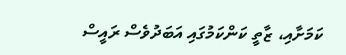ކަމަށާއި، ޒާތީ ކަންކަމުގައި އަބަދުވެސް ރައީސް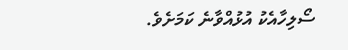ސޯލިހާއެކު އުޅުއްވާނެ ކަމަށެވެ.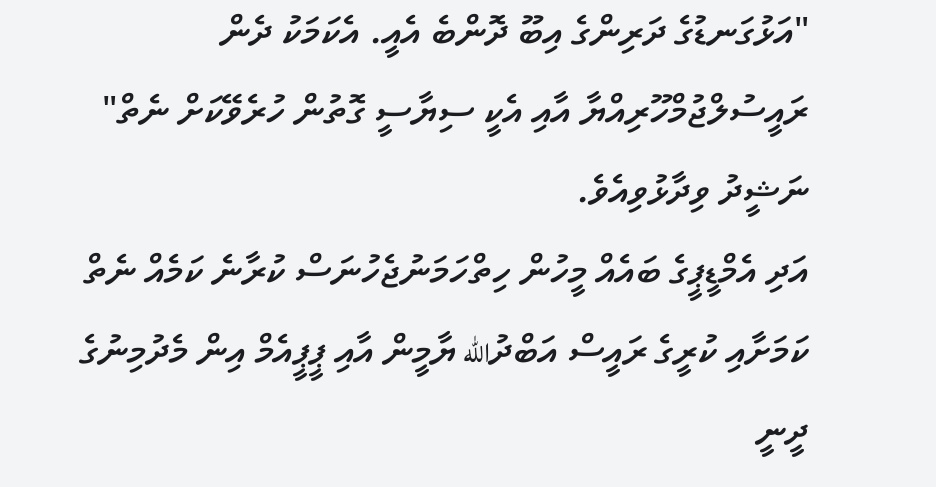"އަޅުގަނޑުގެ ދަރިންގެ އިބޫ ދޮންބެ އެއީ. އެކަމަކު ދެން ރައީސުލްޖުމްހޫރިއްޔާ އާއި އެކީ ސިޔާސީ ގޮތުން ހުރެވޭކަށް ނެތް" ނަޝީދު ވިދާޅުވިއެވެ.
އަދި އެމްޑީޕީގެ ބައެއް މީހުން ހިތްހަމަނުޖެހުނަސް ކުރާނެ ކަމެއް ނެތް ކަމަށާއި ކުރީގެ ރައީސް އަބްދުالله ޔާމީން އާއި ޕީޕީއެމް އިން މެދުމިނުގެ ދީނީ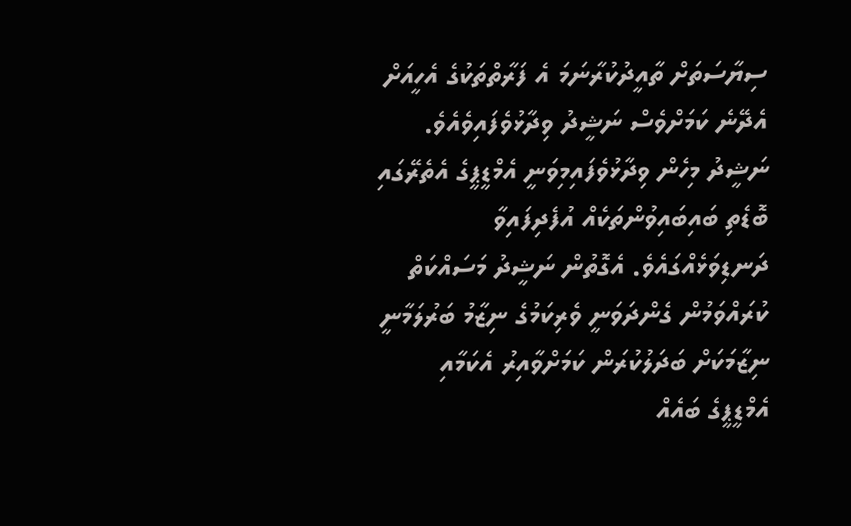ސިޔާސަތަށް ތާއީދުކުރާނަމަ އެ ފަރާތްތަކުގެ އެހީއަށް އެދޭނެ ކަމަށްވެސް ނަޝީދު ވިދާޅުވެފައިވެއެވެ.
ނަޝީދު މިހެން ވިދާޅުވެފައިމިވަނީ އެމްޑީޕީގެ އެތެރޭގައި ބޮޑެތި ބައިބައިވުންތަކެއް އުފެދިފައިވާ ދަނޑިވަޅެއްގައެވެ. އެގޮތުން ނަޝީދު މަސައްކަތް ކުރައްވަމުން ގެންދަވަނީ ވެރިކަމުގެ ނިޒާމު ބަރުލަމާނީ ނިޒާމަކަށް ބަދަލުކުރަން ކަމަށްވާއިރު އެކަމާއި އެމްޑީޕީގެ ބައެއް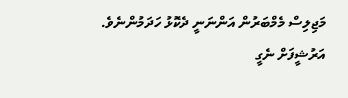މަޖިލިސް މެމްބަރުން އަންނަނީ ދެކޮޅު ހަދަމުންނެވެ.
އަރުޝީފަށް ނެގީ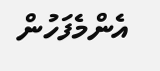އެންމެފަހުން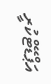އަޕްޑޭޓްކުރީ